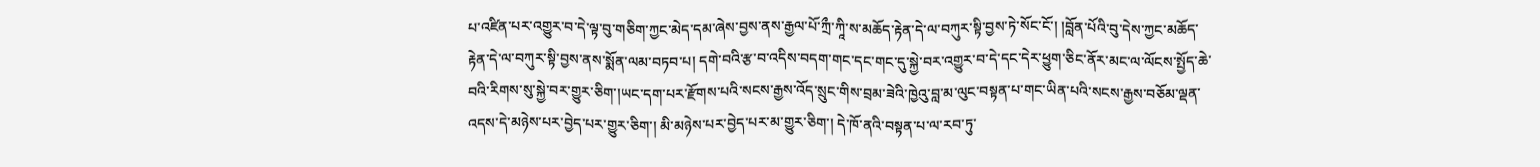པ་འཛིན་པར་འགྱུར་བ་དེ་ལྟ་བུ་གཅིག་ཀྱང་མེད་དམ་ཞེས་བྱས་ནས་རྒྱལ་པོ་ཀྲྀ་ཀཱི་ས་མཆོད་རྟེན་དེ་ལ་བཀུར་སྟི་བྱས་ཏེ་སོང་ངོ་། །བློན་པོའི་བུ་དེས་ཀྱང་མཆོད་རྟེན་དེ་ལ་བཀུར་སྟི་བྱས་ནས་སྨོན་ལམ་བཏབ་པ། དགེ་བའི་རྩ་བ་འདིས་བདག་གང་དང་གང་དུ་སྐྱེ་བར་འགྱུར་བ་དེ་དང་དེར་ཕྱུག་ཅིང་ནོར་མང་ལ་ལོངས་སྤྱོད་ཆེ་བའི་རིགས་སུ་སྐྱེ་བར་གྱུར་ཅིག་།ཡང་དག་པར་རྫོགས་པའི་སངས་རྒྱས་འོད་སྲུང་གིས་བྲམ་ཟེའི་ཁྱེའུ་བླ་མ་ལུང་བསྟན་པ་གང་ཡིན་པའི་སངས་རྒྱས་བཅོམ་ལྡན་འདས་དེ་མཉེས་པར་བྱེད་པར་གྱུར་ཅིག་། མི་མཉེས་པར་བྱེད་པར་མ་གྱུར་ཅིག་། དེ་ཁོ་ནའི་བསྟན་པ་ལ་རབ་ཏུ་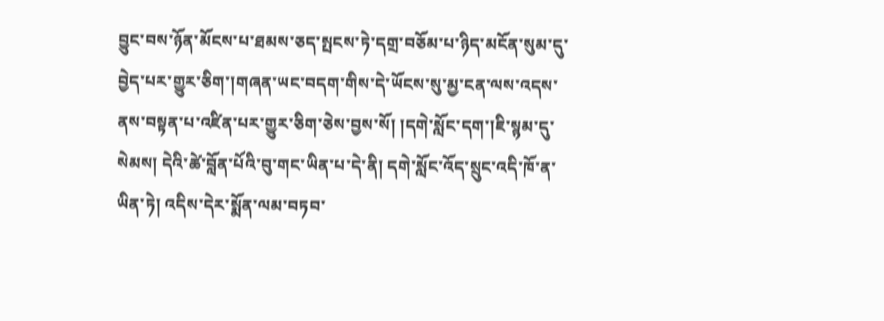བྱུང་བས་ཉོན་མོངས་པ་ཐམས་ཅད་སྤངས་ཏེ་དགྲ་བཅོམ་པ་ཉིད་མངོན་སུམ་དུ་བྱེད་པར་གྱུར་ཅིག་།གཞན་ཡང་བདག་གིས་དེ་ཡོངས་སུ་མྱ་ངན་ལས་འདས་ནས་བསྟན་པ་འཛིན་པར་གྱུར་ཅིག་ཅེས་བྱས་སོ། །དགེ་སློང་དག་།ཇི་སྙམ་དུ་སེམས། དེའི་ཚེ་བློན་པོའི་བུ་གང་ཡིན་པ་དེ་ནི། དགེ་སློང་འོད་སྲུང་འདི་ཁོ་ན་ཡིན་ཏེ། འདིས་དེར་སྨོན་ལམ་བཏབ་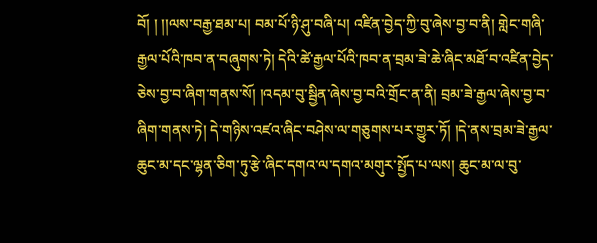བོ། ། །།ལས་བརྒྱ་ཐམ་པ། བམ་པོ་ཉི་ཤུ་བཞི་པ། འཛིན་བྱེད་ཀྱི་བུ་ཞེས་བྱ་བ་ནི། གླེང་གཞི་རྒྱལ་པོའི་ཁབ་ན་བཞུགས་ཏེ། དེའི་ཚེ་རྒྱལ་པོའི་ཁབ་ན་བྲམ་ཟེ་ཆེ་ཞིང་མཐོ་བ་འཛིན་བྱེད་ཅེས་བྱ་བ་ཞིག་གནས་སོ། །འདམ་བུ་སྦྱིན་ཞེས་བྱ་བའི་གྲོང་ན་ནི། བྲམ་ཟེ་རྒྱལ་ཞེས་བྱ་བ་ཞིག་གནས་ཏེ། དེ་གཉིས་འཛའ་ཞིང་བཤེས་ལ་གཅུགས་པར་གྱུར་ཏོ། །དེ་ནས་བྲམ་ཟེ་རྒྱལ་ཆུང་མ་དང་ལྷན་ཅིག་ཏུ་རྩེ་ཞིང་དགའ་ལ་དགའ་མགུར་སྤྱོད་པ་ལས། ཆུང་མ་ལ་བུ་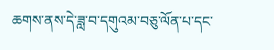ཆགས་ནས་དེ་ཟླ་བ་དགུའམ་བཅུ་ལོན་པ་དང་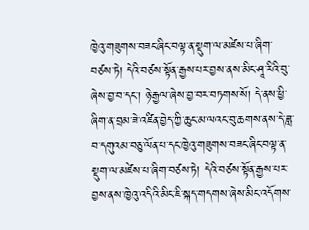ཁྱེའུ་གཟུགས་བཟང་ཞིང་བལྟ་ན་སྡུག་ལ་མཛེས་པ་ཞིག་བཙས་ཏེ། དེའི་བཙས་སྟོན་རྒྱས་པར་བྱས་ནས་མིང་ཤཱ་རིའི་བུ་ཞེས་བྱ་བ་དང་། ཉེ་རྒྱལ་ཞེས་བྱ་བར་བཏགས་སོ། དེ་ནས་ཕྱི་ཞིག་ན་བྲམ་ཟེ་འཛིན་བྱེད་ཀྱི་ཆུང་མ་ལའང་བུ་ཆགས་ནས་དེ་ཟླ་བ་དགུའམ་བཅུ་ལོན་པ་དང་ཁྱེའུ་གཟུགས་བཟང་ཞིང་བལྟ་ན་སྡུག་ལ་མཛེས་པ་ཞིག་བཙས་ཏེ། དེའི་བཙས་སྟོན་རྒྱས་པར་བྱས་ནས་ཁྱེའུ་འདིའི་མིང་ཇི་སྐད་གདགས་ཞེས་མིང་འདོགས་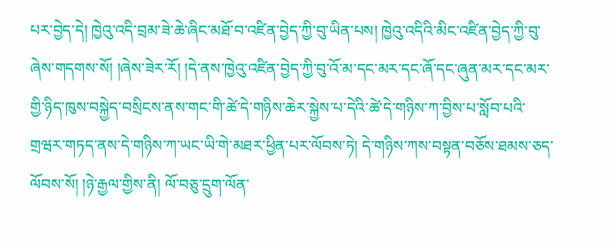པར་བྱེད་དེ། ཁྱེའུ་འདི་བྲམ་ཟེ་ཆེ་ཞིང་མཐོ་བ་འཛིན་བྱེད་ཀྱི་བུ་ཡིན་པས། ཁྱེའུ་འདིའི་མིང་འཛིན་བྱེད་ཀྱི་བུ་ཞེས་གདགས་སོ། །ཞེས་ཟེར་རོ། །དེ་ནས་ཁྱེའུ་འཛིན་བྱེད་ཀྱི་བུ་འོ་མ་དང་མར་དང་ཞོ་དང་ཞུན་མར་དང་མར་གྱི་ཉིད་ཁུས་བསྐྱེད་བསྲིངས་ནས་གང་གི་ཚེ་དེ་གཉིས་ཆེར་སྐྱེས་པ་དེའི་ཚེ་དེ་གཉིས་ཀ་བྱིས་པ་སློབ་པའི་གྲཝར་གཏད་ནས་དེ་གཉིས་ཀ་ཡང་ཡི་གེ་མཐར་ཕྱིན་པར་ལོབས་ཏེ། དེ་གཉིས་ཀས་བསྟན་བཅོས་ཐམས་ཅད་ལོབས་སོ། །ཉེ་རྒྱལ་གྱིས་ནི། ལོ་བཅུ་དྲུག་ལོན་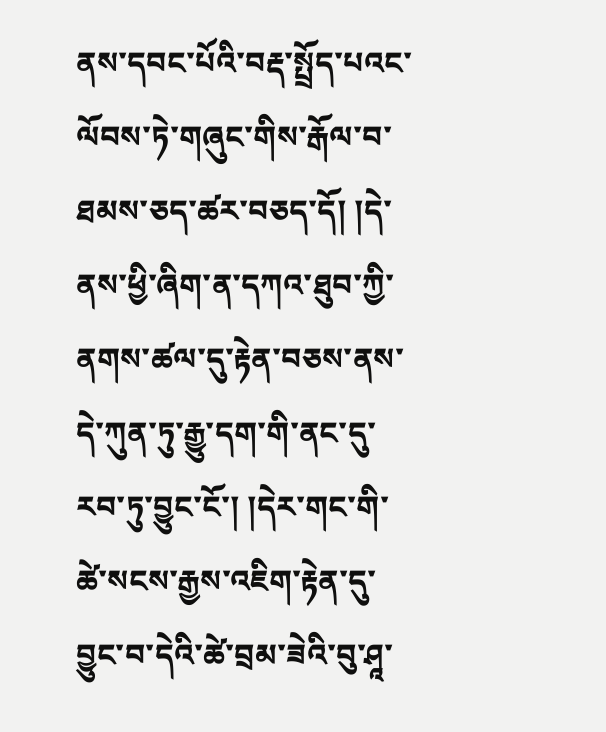ནས་དབང་པོའི་བརྡ་སྤྲོད་པའང་ལོབས་ཏེ་གཞུང་གིས་རྒོལ་བ་ཐམས་ཅད་ཚར་བཅད་དོ། །དེ་ནས་ཕྱི་ཞིག་ན་དཀའ་ཐུབ་ཀྱི་ནགས་ཚལ་དུ་རྟེན་བཅས་ནས་དེ་ཀུན་ཏུ་རྒྱུ་དག་གི་ནང་དུ་རབ་ཏུ་བྱུང་ངོ་། །དེར་གང་གི་ཚེ་སངས་རྒྱས་འཇིག་རྟེན་དུ་བྱུང་བ་དེའི་ཚེ་བྲམ་ཟེའི་བུ་ཤཱ་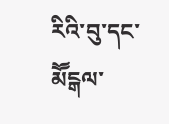རིའི་བུ་དང་མཽངྒལ་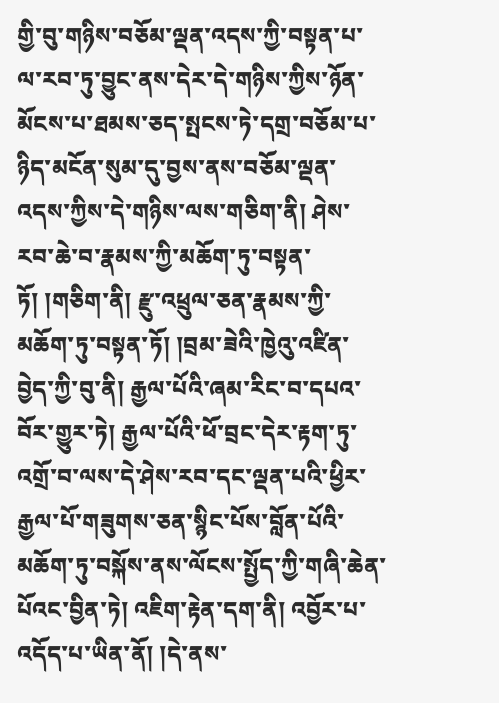གྱི་བུ་གཉིས་བཅོམ་ལྡན་འདས་ཀྱི་བསྟན་པ་ལ་རབ་ཏུ་བྱུང་ནས་དེར་དེ་གཉིས་ཀྱིས་ཉོན་མོངས་པ་ཐམས་ཅད་སྤངས་ཏེ་དགྲ་བཅོམ་པ་ཉིད་མངོན་སུམ་དུ་བྱས་ནས་བཅོམ་ལྡན་འདས་ཀྱིས་དེ་གཉིས་ལས་གཅིག་ནི། ཤེས་རབ་ཆེ་བ་རྣམས་ཀྱི་མཆོག་ཏུ་བསྟན་ཏོ། །གཅིག་ནི། རྫུ་འཕྲུལ་ཅན་རྣམས་ཀྱི་མཆོག་ཏུ་བསྟན་ཏོ། །བྲམ་ཟེའི་ཁྱེའུ་འཛིན་བྱེད་ཀྱི་བུ་ནི། རྒྱལ་པོའི་ཞམ་རིང་བ་དཔའ་བོར་གྱུར་ཏེ། རྒྱལ་པོའི་ཕོ་བྲང་དེར་རྟག་ཏུ་འགྲོ་བ་ལས་དེ་ཤེས་རབ་དང་ལྡན་པའི་ཕྱིར་རྒྱལ་པོ་གཟུགས་ཅན་སྙིང་པོས་བློན་པོའི་མཆོག་ཏུ་བསྐོས་ནས་ལོངས་སྤྱོད་ཀྱི་གཞི་ཆེན་པོའང་བྱིན་ཏེ། འཇིག་རྟེན་དག་ནི། འབྱོར་པ་འདོད་པ་ཡིན་ནོ། །དེ་ནས་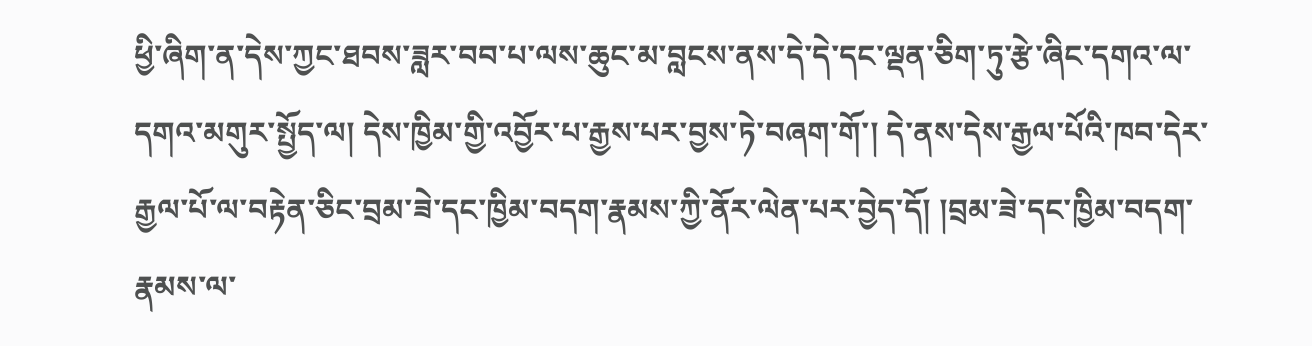ཕྱི་ཞིག་ན་དེས་ཀྱང་ཐབས་ཟླར་བབ་པ་ལས་ཆུང་མ་བླངས་ནས་དེ་དེ་དང་ལྡན་ཅིག་ཏུ་རྩེ་ཞིང་དགའ་ལ་དགའ་མགུར་སྤྱོད་ལ། དེས་ཁྱིམ་གྱི་འབྱོར་པ་རྒྱས་པར་བྱས་ཏེ་བཞག་གོ་། དེ་ནས་དེས་རྒྱལ་པོའི་ཁབ་དེར་རྒྱལ་པོ་ལ་བརྟེན་ཅིང་བྲམ་ཟེ་དང་ཁྱིམ་བདག་རྣམས་ཀྱི་ནོར་ལེན་པར་བྱེད་དོ། །བྲམ་ཟེ་དང་ཁྱིམ་བདག་རྣམས་ལ་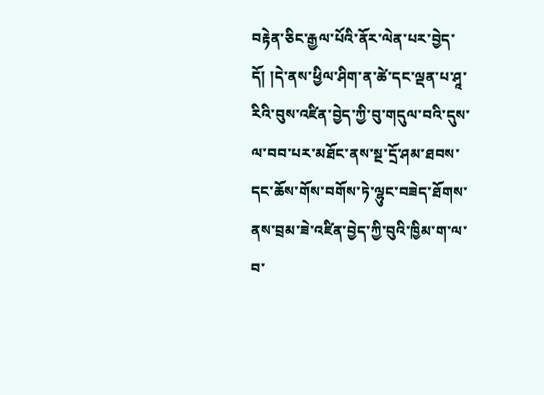བརྟེན་ཅིང་རྒྱལ་པོའི་ནོར་ལེན་པར་བྱེད་དོ། །དེ་ནས་ཕྱིལ་ཤིག་ན་ཚེ་དང་ལྡན་པ་ཤཱ་རིའི་བུས་འཛིན་བྱེད་ཀྱི་བུ་གདུལ་བའི་དུས་ལ་བབ་པར་མཐོང་ནས་སྔ་དྲོ་ཤམ་ཐབས་དང་ཆོས་གོས་བགོས་ཏེ་ལྷུང་བཟེད་ཐོགས་ནས་བྲམ་ཟེ་འཛིན་བྱེད་ཀྱི་བུའི་ཁྱིམ་ག་ལ་བ་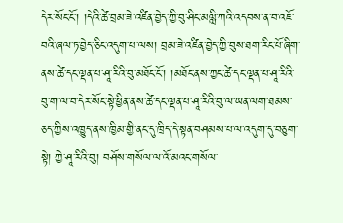དེར་སོང་ངོ་། །དེའི་ཚེ་བྲམ་ཟེ་འཛིན་བྱེད་ཀྱི་བུ་ཤིང་མལླི་ཀའི་འདབས་ན་བ་འཇོ་བའི་ཞལ་ཏ་བྱེད་ཅིང་འདུག་པ་ལས། བྲམ་ཟེ་འཛིན་བྱེད་ཀྱི་བུས་ཐག་རིང་པོ་ཞིག་ནས་ཚེ་དང་ལྡན་པ་ཤཱ་རིའི་བུ་མཐོང་ངོ་། །མཐོང་ནས་ཀྱང་ཚེ་དང་ལྡན་པ་ཤཱ་རིའི་བུ་ག་ལ་བ་དེར་སོང་སྟེ་ཕྱིན་ནས་ཚེ་དང་ལྡན་པ་ཤཱ་རིའི་བུ་ལ་ཡན་ལག་ཐམས་ཅད་ཀྱིས་འཁྱུད་ནས་ཁྱིམ་གྱི་ནང་དུ་ཁྲིད་དེ་སྟན་བཤམས་པ་ལ་འདུག་དུ་བཅུག་སྟེ། ཀྱེ་ཤཱ་རིའི་བུ། བཤོས་གསོལ་ལ་འོ་མའང་གསོལ་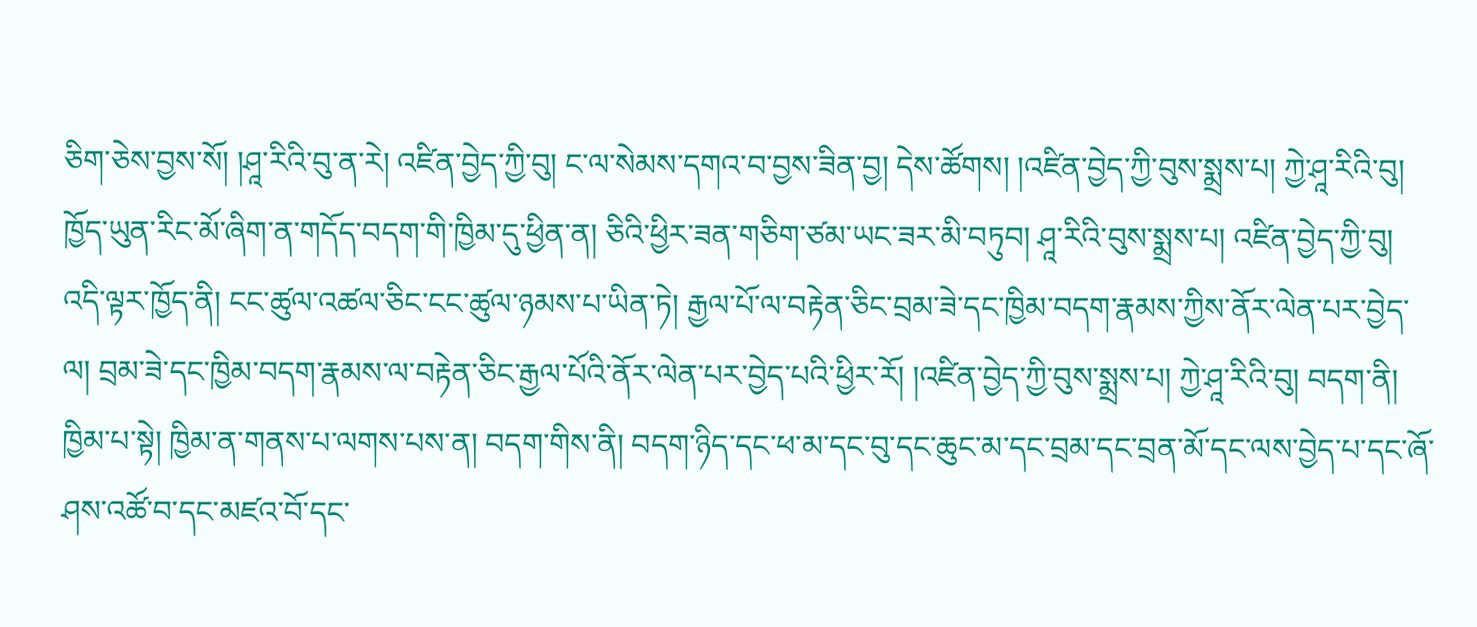ཅིག་ཅེས་བྱས་སོ། །ཤཱ་རིའི་བུ་ན་རེ། འཛིན་བྱེད་ཀྱི་བུ། ང་ལ་སེམས་དགའ་བ་བྱས་ཟིན་བྱ། དེས་ཚོགས། །འཛིན་བྱེད་ཀྱི་བུས་སྨྲས་པ། ཀྱེ་ཤཱ་རིའི་བུ། ཁྱོད་ཡུན་རིང་མོ་ཞིག་ན་གདོད་བདག་གི་ཁྱིམ་དུ་ཕྱིན་ན། ཅིའི་ཕྱིར་ཟན་གཅིག་ཙམ་ཡང་ཟར་མི་བཏུབ། ཤཱ་རིའི་བུས་སྨྲས་པ། འཛིན་བྱེད་ཀྱི་བུ། འདི་ལྟར་ཁྱོད་ནི། ངང་ཚུལ་འཚལ་ཅིང་ངང་ཚུལ་ཉམས་པ་ཡིན་ཏེ། རྒྱལ་པོ་ལ་བརྟེན་ཅིང་བྲམ་ཟེ་དང་ཁྱིམ་བདག་རྣམས་ཀྱིས་ནོར་ལེན་པར་བྱེད་ལ། བྲམ་ཟེ་དང་ཁྱིམ་བདག་རྣམས་ལ་བརྟེན་ཅིང་རྒྱལ་པོའི་ནོར་ལེན་པར་བྱེད་པའི་ཕྱིར་རོ། །འཛིན་བྱེད་ཀྱི་བུས་སྨྲས་པ། ཀྱེ་ཤཱ་རིའི་བུ། བདག་ནི། ཁྱིམ་པ་སྟེ། ཁྱིམ་ན་གནས་པ་ལགས་པས་ན། བདག་གིས་ནི། བདག་ཉིད་དང་ཕ་མ་དང་བུ་དང་ཆུང་མ་དང་བྲམ་དང་བྲན་མོ་དང་ལས་བྱེད་པ་དང་ཞོ་ཤས་འཚོ་བ་དང་མཛའ་བོ་དང་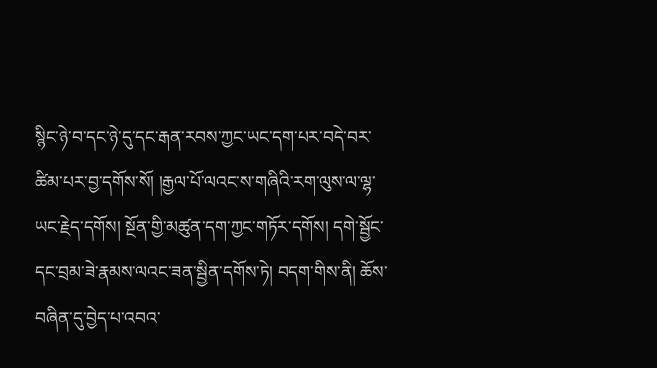སྙིང་ཉེ་བ་དང་ཉེ་དུ་དང་རྒན་རབས་ཀྱང་ཡང་དག་པར་བདེ་བར་ཚིམ་པར་བྱ་དགོས་སོ། །རྒྱལ་པོ་ལའང་ས་གཞིའི་རག་ལུས་ལ་ལྷ་ཡང་རྗེད་དགོས། སྔོན་གྱི་མཚུན་དག་ཀྱང་གཏོར་དགོས། དགེ་སྦྱོང་དང་བྲམ་ཟེ་རྣམས་ལའང་ཟན་སྦྱིན་དགོས་ཏེ། བདག་གིས་ནི། ཆོས་བཞིན་དུ་བྱེད་པ་འབའ་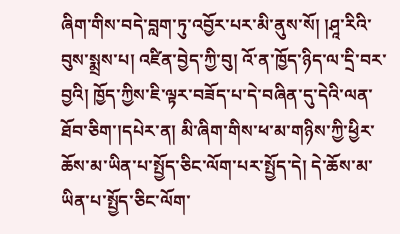ཞིག་གིས་བདེ་བླག་ཏུ་འབྱོར་པར་མི་ནུས་སོ། །ཤཱ་རིའི་བུས་སྨྲས་པ། འཛིན་བྱེད་ཀྱི་བུ། འོ་ན་ཁྱོད་ཉིད་ལ་དྲི་བར་བྱའི། ཁྱོད་ཀྱིས་ཇི་ལྟར་བཟོད་པ་དེ་བཞིན་དུ་དེའི་ལན་ཐོབ་ཅིག་།དཔེར་ན། མི་ཞིག་གིས་ཕ་མ་གཉིས་ཀྱི་ཕྱིར་ཆོས་མ་ཡིན་པ་སྤྱོད་ཅིང་ལོག་པར་སྤྱོད་དེ། དེ་ཆོས་མ་ཡིན་པ་སྤྱོད་ཅིང་ལོག་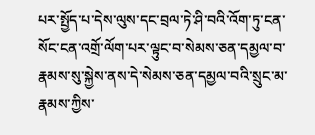པར་སྤྱོད་པ་དེས་ལུས་དང་བྲལ་ཏེ་ཤི་བའི་འོག་ཏུ་ངན་སོང་ངན་འགྲོ་ལོག་པར་ལྟུང་བ་སེམས་ཅན་དམྱལ་བ་རྣམས་སུ་སྐྱེས་ནས་དེ་སེམས་ཅན་དམྱལ་བའི་སྲུང་མ་རྣམས་ཀྱིས་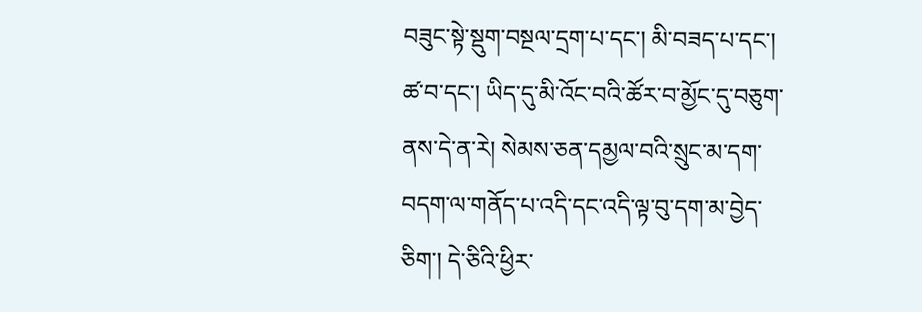བཟུང་སྟེ་སྡུག་བསྔལ་དྲག་པ་དང་། མི་བཟད་པ་དང་། ཚ་བ་དང་། ཡིད་དུ་མི་འོང་བའི་ཚོར་བ་མྱོང་དུ་བཅུག་ནས་དེ་ན་རེ། སེམས་ཅན་དམྱལ་བའི་སྲུང་མ་དག་བདག་ལ་གནོད་པ་འདི་དང་འདི་ལྟ་བུ་དག་མ་བྱེད་ཅིག་། དེ་ཅིའི་ཕྱིར་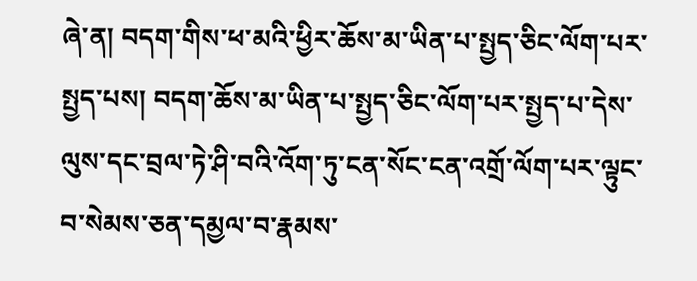ཞེ་ན། བདག་གིས་ཕ་མའི་ཕྱིར་ཆོས་མ་ཡིན་པ་སྤྱད་ཅིང་ལོག་པར་སྤྱད་པས། བདག་ཆོས་མ་ཡིན་པ་སྤྱད་ཅིང་ལོག་པར་སྤྱད་པ་དེས་ལུས་དང་བྲལ་ཏེ་ཤི་བའི་འོག་ཏུ་ངན་སོང་ངན་འགྲོ་ལོག་པར་ལྟུང་བ་སེམས་ཅན་དམྱལ་བ་རྣམས་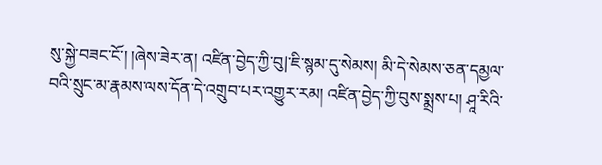སུ་སྐྱེ་བཟང་ངོ་། །ཞེས་ཟེར་ན། འཛིན་བྱེད་ཀྱི་བུ|་ཇི་སྙམ་དུ་སེམས། མི་དེ་སེམས་ཅན་དམྱལ་བའི་སྲུང་མ་རྣམས་ལས་དོན་དེ་འགྲུབ་པར་འགྱུར་རམ། འཛིན་བྱེད་ཀྱི་བུས་སྨྲས་པ། ཤཱ་རིའི་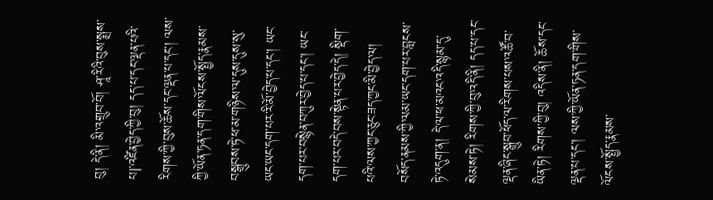བུ། དེ་ནི། མི་འགྲུབ་བོ། ཤཱ་རིའི་བུས་སྨྲས་པ|་འཛིན་བྱེད་ཀྱི་བུ། དད་པ་དང་ལྡན་པའི་རིགས་ཀྱི་བུས་ཆོས་དང་ལྡན་པ་དང་། ལས་ཀྱི་ཡོན་ཏན་དག་གིས་ལོངས་སྤྱོད་རྣམས་བསྒྲུབས་ཏེ་ཕ་མ་གཉིས་ལ་དུས་དུས་སུ་ཡང་ཡང་དག་པར་རི་མོ་བྱེད་པ་དང་། ཡང་དག་པར་བསྙེན་བཀུར་བྱེད་པ་དང་། ཡང་དག་པར་བདེ་བས་སྟེན་པར་བྱེད་དེ། སྡིག་པའི་ལས་ཀྱང་ཅུང་ཟད་ཀྱང་མི་བྱེད་ལ། བསོད་ནམས་ཀྱི་ལམ་ཡང་དག་པར་བླངས་ཏེ་འདུག་ན། དེ་ལ་ཕ་མའང་འདི་སྙམ་དུ་སེམས་ཏེ། རིགས་ཀྱི་བུ་འདི་ནི། དད་པ་དང་ལྡན་ཞིང་སྒྲུབ་ཕོད་ལ་རིགས་པས་འཚོ་བ་ཡིན་ཏེ། རིགས་ཀྱི་བུ། འདིས་ནི། ཆོས་དང་ལྡན་པ་དང་། ལས་ཀྱི་ཡོན་ཏན་དག་གིས་ལོངས་སྤྱོད་རྣམས་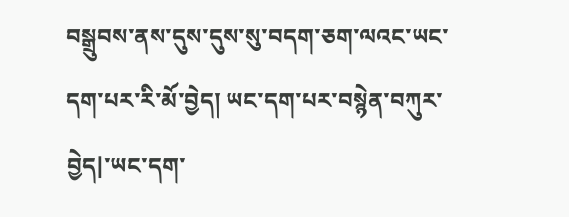བསྒྲུབས་ནས་དུས་དུས་སུ་བདག་ཅག་ལའང་ཡང་དག་པར་རི་མོ་བྱེད། ཡང་དག་པར་བསྙེན་བཀུར་བྱེད|་ཡང་དག་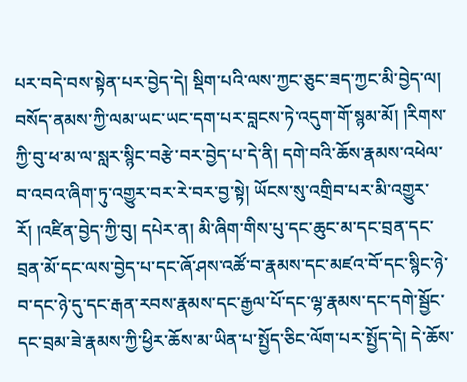པར་བདེ་བས་སྟེན་པར་བྱེད་དེ། སྡིག་པའི་ལས་ཀྱང་ཅུང་ཟད་ཀྱང་མི་བྱེད་ལ། བསོད་ནམས་ཀྱི་ལམ་ཡང་ཡང་དག་པར་བླངས་ཏེ་འདུག་གོ་སྙམ་མོ། །རིགས་ཀྱི་བུ་ཕ་མ་ལ་སླར་སྙིང་བརྩེ་བར་བྱེད་པ་དེ་ནི། དགེ་བའི་ཆོས་རྣམས་འཕེལ་བ་འབའ་ཞིག་ཏུ་འགྱུར་བར་རེ་བར་བྱ་སྟེ། ཡོངས་སུ་འགྲིབ་པར་མི་འགྱུར་རོ། །འཛིན་བྱེད་ཀྱི་བུ། དཔེར་ན། མི་ཞིག་གིས་པུ་དང་ཆུང་མ་དང་བྲན་དང་བྲན་མོ་དང་ལས་བྱེད་པ་དང་ཞོ་ཤས་འཚོ་བ་རྣམས་དང་མཛའ་བོ་དང་སྙིང་ཉེ་བ་དང་ཉེ་དུ་དང་རྒན་རབས་རྣམས་དང་རྒྱལ་པོ་དང་ལྷ་རྣམས་དང་དགེ་སྦྱོང་དང་བྲམ་ཟེ་རྣམས་ཀྱི་ཕྱིར་ཆོས་མ་ཡིན་པ་སྤྱོད་ཅིང་ལོག་པར་སྤྱོད་དེ། དེ་ཆོས་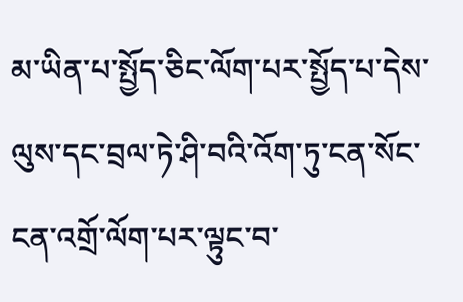མ་ཡིན་པ་སྤྱོད་ཅིང་ལོག་པར་སྤྱོད་པ་དེས་ལུས་དང་བྲལ་ཏེ་ཤི་བའི་འོག་ཏུ་ངན་སོང་ངན་འགྲོ་ལོག་པར་ལྟུང་བ་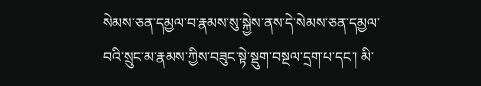སེམས་ཅན་དམྱལ་བ་རྣམས་སུ་སྐྱེས་ནས་དེ་སེམས་ཅན་དམྱལ་བའི་སྲུང་མ་རྣམས་ཀྱིས་བཟུང་སྟེ་སྡུག་བསྔལ་དྲག་པ་དང་། མི་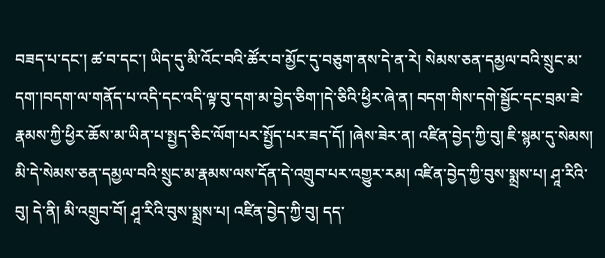བཟད་པ་དང་། ཚ་བ་དང་། ཡིད་དུ་མི་འོང་བའི་ཚོར་བ་མྱོང་དུ་བཅུག་ནས་དེ་ན་རེ། སེམས་ཅན་དམྱལ་བའི་སྲུང་མ་དག་།བདག་ལ་གནོད་པ་འདི་དང་འདི་ལྟ་བུ་དག་མ་བྱེད་ཅིག་།དེ་ཅིའི་ཕྱིར་ཞེ་ན། བདག་གིས་དགེ་སྦྱོང་དང་བྲམ་ཟེ་རྣམས་ཀྱི་ཕྱིར་ཆོས་མ་ཡིན་པ་སྤྱད་ཅིང་ལོག་པར་སྤྱོད་པར་ཟད་དོ། །ཞེས་ཟེར་ན། འཛིན་བྱེད་ཀྱི་བུ། ཇི་སྙམ་དུ་སེམས། མི་དེ་སེམས་ཅན་དམྱལ་བའི་སྲུང་མ་རྣམས་ལས་དོན་དེ་འགྲུབ་པར་འགྱུར་རམ། འཛིན་བྱེད་ཀྱི་བུས་སྨྲས་པ། ཤཱ་རིའི་བུ། དེ་ནི། མི་འགྲུབ་བོ། ཤཱ་རིའི་བུས་སྨྲས་པ། འཛིན་བྱེད་ཀྱི་བུ། དད་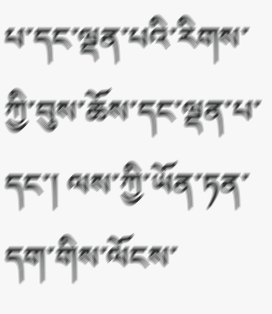པ་དང་ལྡན་པའི་རིགས་ཀྱི་བུས་ཆོས་དང་ལྡན་པ་དང་། ལས་ཀྱི་ཡོན་ཏན་དག་གིས་ལོངས་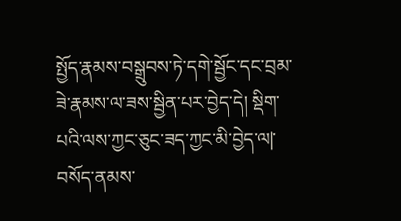སྤྱོད་རྣམས་བསྒྲུབས་ཏེ་དགེ་སྦྱོང་དང་བྲམ་ཟེ་རྣམས་ལ་ཟས་སྦྱིན་པར་བྱེད་དེ། སྡིག་པའི་ལས་ཀྱང་ཅུང་ཟད་ཀྱང་མི་བྱེད་ལ|་བསོད་ནམས་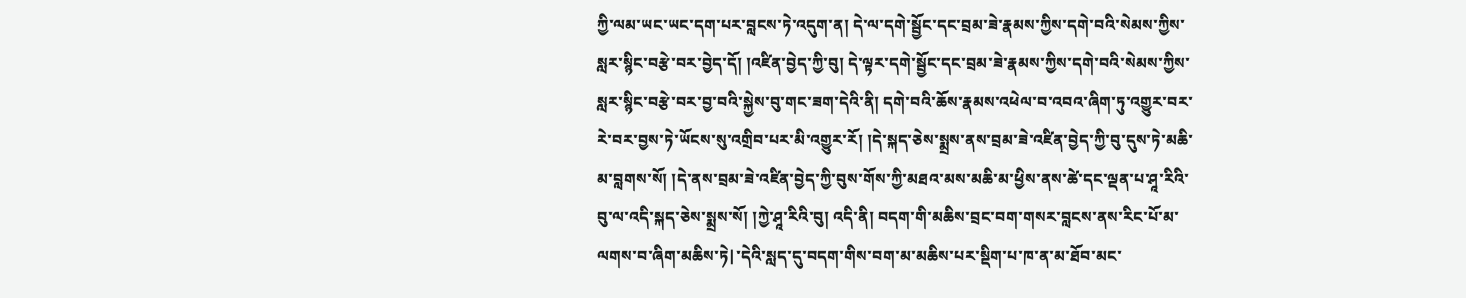ཀྱི་ལམ་ཡང་ཡང་དག་པར་བླངས་ཏེ་འདུག་ན། དེ་ལ་དགེ་སྦྱོང་དང་བྲམ་ཟེ་རྣམས་ཀྱིས་དགེ་བའི་སེམས་ཀྱིས་སླར་སྙིང་བརྩེ་བར་བྱེད་དོ། །འཛིན་བྱེད་ཀྱི་བུ། དེ་ལྟར་དགེ་སྦྱོང་དང་བྲམ་ཟེ་རྣམས་ཀྱིས་དགེ་བའི་སེམས་ཀྱིས་སླར་སྙིང་བརྩེ་བར་བྱ་བའི་སྐྱེས་བུ་གང་ཟག་དེའི་ནི། དགེ་བའི་ཆོས་རྣམས་འཕེལ་བ་འབའ་ཞིག་ཏུ་འགྱུར་བར་རེ་བར་བྱས་ཏེ་ཡོངས་སུ་འགྲིབ་པར་མི་འགྱུར་རོ། །དེ་སྐད་ཅེས་སྨྲས་ནས་བྲམ་ཟེ་འཛིན་བྱེད་ཀྱི་བུ་དུས་ཏེ་མཆི་མ་བླགས་སོ། །དེ་ནས་བྲམ་ཟེ་འཛིན་བྱེད་ཀྱི་བུས་གོས་ཀྱི་མཐའ་མས་མཆི་མ་ཕྱིས་ནས་ཚེ་དང་ལྡན་པ་ཤཱ་རིའི་བུ་ལ་འདི་སྐད་ཅེས་སྨྲས་སོ། །ཀྱེ་ཤཱ་རིའི་བུ། འདི་ནི། བདག་གི་མཆིས་བྲང་བག་གསར་བླངས་ནས་རིང་པོ་མ་ལགས་བ་ཞིག་མཆིས་ཏེ|་དེའི་སླད་དུ་བདག་གིས་བག་མ་མཆིས་པར་སྡིག་པ་ཁ་ན་མ་ཐོབ་མང་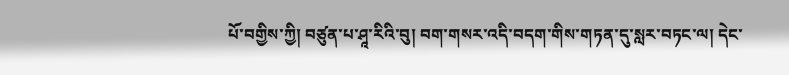པོ་བགྱིས་ཀྱི། བཙུན་པ་ཤཱ་རིའི་བུ། བག་གསར་འདི་བདག་གིས་གཏན་དུ་སླར་བཏང་ལ། དེང་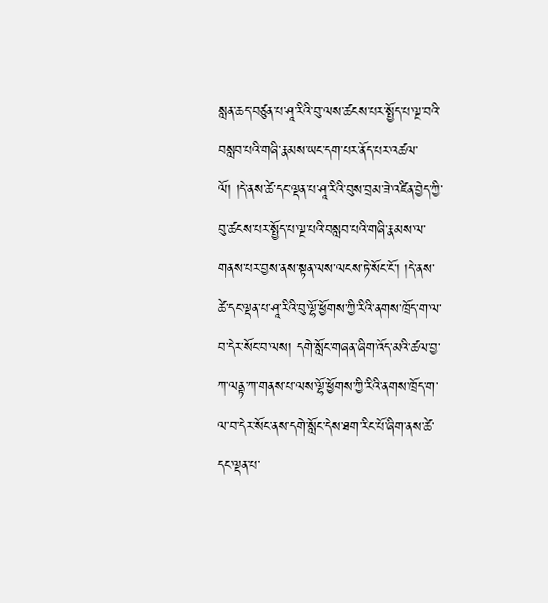སླན་ཆད་བཙུན་པ་ཤཱ་རིའི་བུ་ལས་ཚངས་པར་སྤྱོད་པ་ལྔ་བའི་བསླབ་པའི་གཞི་རྣམས་ཡང་དག་པར་ནོད་པར་འཚལ་ལོ། །དེ་ནས་ཚེ་དང་ལྡན་པ་ཤཱ་རིའི་བུས་བྲམ་ཟེ་འཛིན་བྱེད་ཀྱི་བུ་ཚངས་པར་སྤྱོད་པ་ལྔ་པའི་བསླབ་པའི་གཞི་རྣམས་ལ་གནས་པར་བྱས་ནས་སྟན་ལས་ལངས་ཏེ་སོང་ངོ་། །དེ་ནས་ཚེ་དང་ལྡན་པ་ཤཱ་རིའི་བུ་ལྷོ་ཕྱོགས་ཀྱི་རིའི་ནགས་ཁྲོད་ག་ལ་བ་དེར་སོང་བ་ལས། དགེ་སློང་གཞན་ཞིག་འོད་མའི་ཚལ་བྱ་ཀ་ལནྟ་ཀ་གནས་པ་ལས་ལྷོ་ཕྱོགས་ཀྱི་རིའི་ནགས་ཁྲོད་ག་ལ་བ་དེར་སོང་ནས་དགེ་སློང་དེས་ཐག་རིང་པོ་ཞིག་ནས་ཚེ་དང་ལྡན་པ་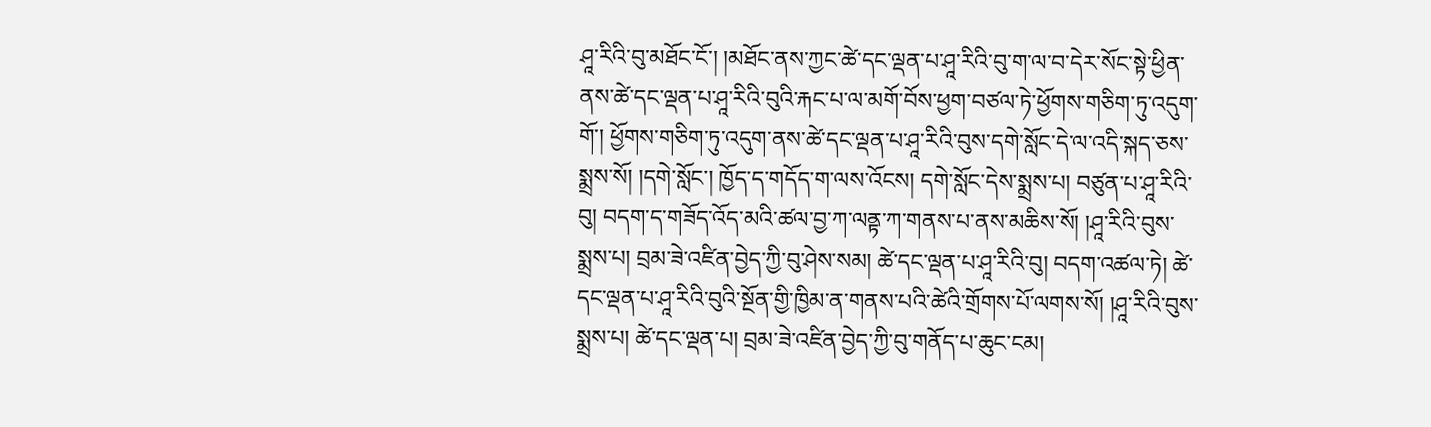ཤཱ་རིའི་བུ་མཐོང་ངོ་། །མཐོང་ནས་ཀྱང་ཚེ་དང་ལྡན་པ་ཤཱ་རིའི་བུ་ག་ལ་བ་དེར་སོང་སྟེ་ཕྱིན་ནས་ཚེ་དང་ལྡན་པ་ཤཱ་རིའི་བུའི་རྐང་པ་ལ་མགོ་བོས་ཕྱག་བཙལ་ཏེ་ཕྱོགས་གཅིག་ཏུ་འདུག་གོ་། ཕྱོགས་གཅིག་ཏུ་འདུག་ནས་ཚེ་དང་ལྡན་པ་ཤཱ་རིའི་བུས་དགེ་སློང་དེ་ལ་འདི་སྐད་ཅས་སྨྲས་སོ། །དགེ་སློང་། ཁྱོད་ད་གདོད་ག་ལས་འོངས། དགེ་སློང་དེས་སྨྲས་པ། བཙུན་པ་ཤཱ་རིའི་བུ། བདག་ད་གཟོད་འོད་མའི་ཚལ་བྱ་ཀ་ལནྟ་ཀ་གནས་པ་ནས་མཆིས་སོ། །ཤཱ་རིའི་བུས་སྨྲས་པ། བྲམ་ཟེ་འཛིན་བྱེད་ཀྱི་བུ་ཤེས་སམ། ཚེ་དང་ལྡན་པ་ཤཱ་རིའི་བུ། བདག་འཚལ་ཏེ། ཚེ་དང་ལྡན་པ་ཤཱ་རིའི་བུའི་སྔོན་གྱི་ཁྱིམ་ན་གནས་པའི་ཚེའི་གྲོགས་པོ་ལགས་སོ། །ཤཱ་རིའི་བུས་སྨྲས་པ། ཚེ་དང་ལྡན་པ། བྲམ་ཟེ་འཛིན་བྱེད་ཀྱི་བུ་གནོད་པ་ཆུང་ངམ།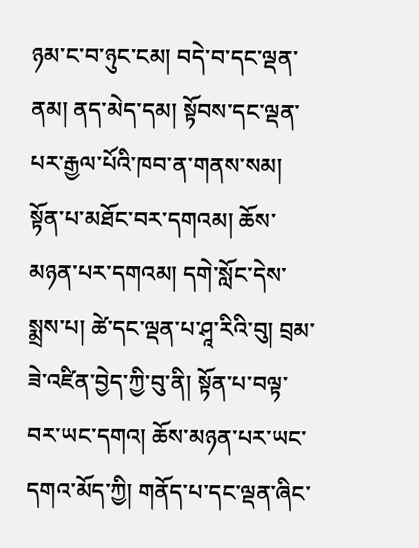ཉམ་ང་བ་ཉུང་ངམ། བདེ་བ་དང་ལྡན་ནམ། ནད་མེད་དམ། སྟོབས་དང་ལྡན་པར་རྒྱལ་པོའི་ཁབ་ན་གནས་སམ། སྟོན་པ་མཐོང་བར་དགའམ། ཆོས་མཉན་པར་དགའམ། དགེ་སློང་དེས་སྨྲས་པ། ཚེ་དང་ལྡན་པ་ཤཱ་རིའི་བུ། བྲམ་ཟེ་འཛིན་བྱེད་ཀྱི་བུ་ནི། སྟོན་པ་བལྟ་བར་ཡང་དགའ། ཆོས་མཉན་པར་ཡང་དགའ་མོད་ཀྱི། གནོད་པ་དང་ལྡན་ཞིང་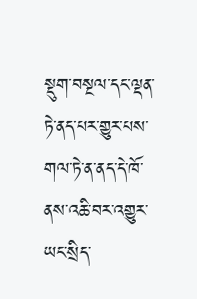སྡུག་བསྔལ་དང་ལྡན་ཏེ་ནད་པར་གྱུར་པས་གལ་ཏེ་ན་ནད་དེ་ཁོ་ནས་འཆི་བར་འགྱུར་ཡང་སྲིད་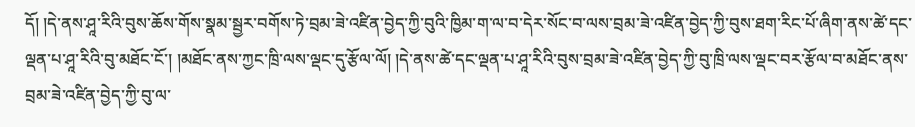དོ། །དེ་ནས་ཤཱ་རིའི་བུས་ཆོས་གོས་སྣམ་སྦྱར་བགོས་ཏེ་བྲམ་ཟེ་འཛིན་བྱེད་ཀྱི་བུའི་ཁྱིམ་ག་ལ་བ་དེར་སོང་བ་ལས་བྲམ་ཟེ་འཛིན་བྱེད་ཀྱི་བུས་ཐག་རིང་པོ་ཞིག་ནས་ཚེ་དང་ལྡན་པ་ཤཱ་རིའི་བུ་མཐོང་ངོ་། །མཐོང་ནས་ཀྱང་ཁྲི་ལས་ལྡང་དུ་རྩོལ་ལོ། །དེ་ནས་ཚེ་དང་ལྡན་པ་ཤཱ་རིའི་བུས་བྲམ་ཟེ་འཛིན་བྱེད་ཀྱི་བུ་ཁྲི་ལས་ལྡང་བར་རྩོལ་བ་མཐོང་ནས་བྲམ་ཟེ་འཛིན་བྱེད་ཀྱི་བུ་ལ་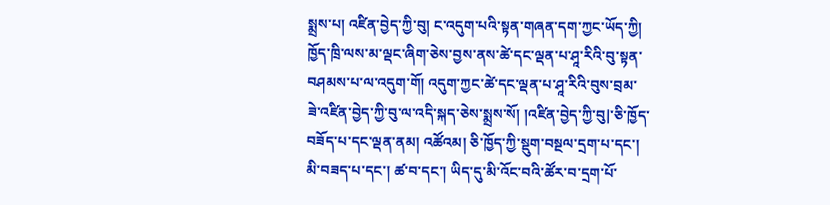སྨྲས་པ། འཛིན་བྱེད་ཀྱི་བུ། ང་འདུག་པའི་སྟན་གཞན་དག་ཀྱང་ཡོད་ཀྱི། ཁྱོད་ཁྲི་ལས་མ་ལྡང་ཞིག་ཅེས་བྱས་ནས་ཚེ་དང་ལྡན་པ་ཤཱ་རིའི་བུ་སྟན་བཤམས་པ་ལ་འདུག་གོ། འདུག་ཀྱང་ཚེ་དང་ལྡན་པ་ཤཱ་རིའི་བུས་བྲམ་ཟེ་འཛིན་བྱེད་ཀྱི་བུ་ལ་འདི་སྐད་ཅེས་སྨྲས་སོ། །འཛིན་བྱེད་ཀྱི་བུ|་ཅི་ཁྱོད་བཟོད་པ་དང་ལྡན་ནམ། འཚོའམ། ཅི་ཁྱོད་ཀྱི་སྡུག་བསྔལ་དྲག་པ་དང་། མི་བཟད་པ་དང་། ཚ་བ་དང་། ཡིད་དུ་མི་འོང་བའི་ཚོར་བ་དྲག་པོ་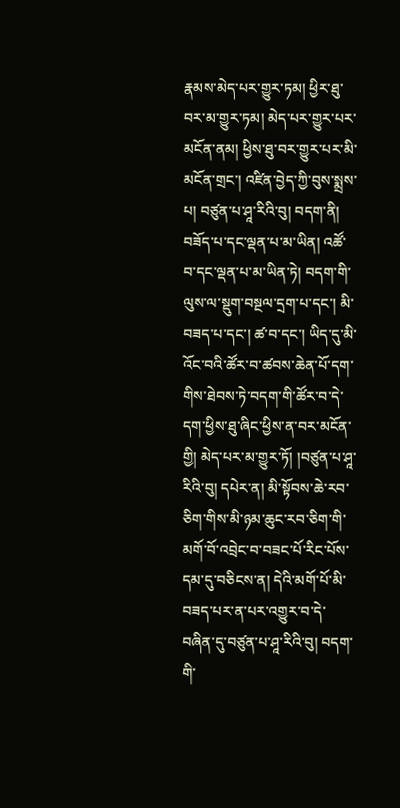རྣམས་མེད་པར་གྱུར་ཏམ། ཕྱིར་ཐུ་བར་མ་གྱུར་ཏམ། མེད་པར་གྱུར་པར་མངོན་ནམ། ཕྱིས་ཐུ་བར་གྱུར་པར་མི་མངོན་གྲང་། འཛིན་བྱེད་ཀྱི་བུས་སྨྲས་པ། བཙུན་པ་ཤཱ་རིའི་བུ། བདག་ནི། བཟོད་པ་དང་ལྡན་པ་མ་ཡིན། འཚོ་བ་དང་ལྡན་པ་མ་ཡིན་ཏེ། བདག་གི་ལུས་ལ་སྡུག་བསྔལ་དྲག་པ་དང་། མི་བཟད་པ་དང་། ཚ་བ་དང་། ཡིད་དུ་མི་འོང་བའི་ཚོར་བ་ཚབས་ཆེན་པོ་དག་གིས་ཐེབས་ཏེ་བདག་གི་ཚོར་བ་དེ་དག་ཕྱིས་ཐུ་ཞིང་ཕྱིས་ན་བར་མངོན་གྱི། མེད་པར་མ་གྱུར་ཏོ། །བཙུན་པ་ཤཱ་རིའི་བུ། དཔེར་ན། མི་སྟོབས་ཆེ་རབ་ཅིག་གིས་མི་ཉམ་ཆུང་རབ་ཅིག་གི་མགོ་བོ་འབྲེང་བ་བཟང་པོ་རིང་པོས་དམ་དུ་བཅིངས་ན། དེའི་མགོ་པོ་མི་བཟད་པར་ན་པར་འགྱུར་བ་དེ་བཞིན་དུ་བཙུན་པ་ཤཱ་རིའི་བུ། བདག་གི་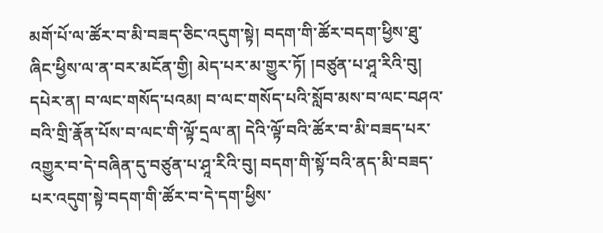མགོ་པོ་ལ་ཚོར་བ་མི་བཟད་ཅིང་འདུག་སྟེ། བདག་གི་ཚོར་བདག་ཕྱིས་ཐུ་ཞིང་ཕྱིས་ལ་ན་བར་མངོན་གྱི། མེད་པར་མ་གྱུར་ཏོ། །བཙུན་པ་ཤཱ་རིའི་བུ། དཔེར་ན། བ་ལང་གསོད་པའམ། བ་ལང་གསོད་པའི་སློབ་མས་བ་ལང་བཤའ་བའི་གྲི་རྣོན་པོས་བ་ལང་གི་ལྟོ་དྲལ་ན། དེའི་ལྟོ་བའི་ཚོར་བ་མི་བཟད་པར་འགྱུར་བ་དེ་བཞིན་དུ་བཙུན་པ་ཤཱ་རིའི་བུ། བདག་གི་སྟོ་བའི་ནད་མི་བཟད་པར་འདུག་སྟེ་བདག་གི་ཚོར་བ་དེ་དག་ཕྱིས་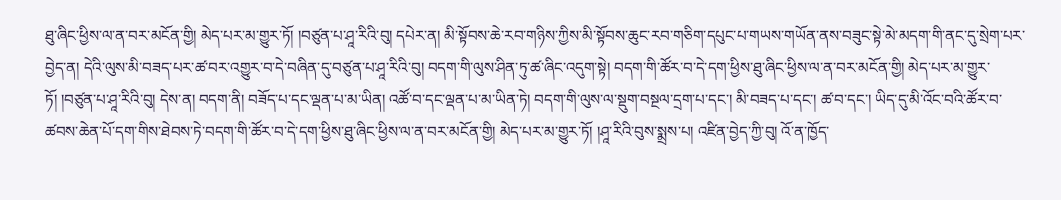ཐུ་ཞིང་ཕྱིས་ལ་ན་བར་མངོན་གྱི། མེད་པར་མ་གྱུར་ཏོ། །བཙུན་པ་ཤཱ་རིའི་བུ། དཔེར་ན། མི་སྟོབས་ཆེ་རབ་གཉིས་ཀྱིས་མི་སྟོབས་ཆུང་རབ་གཅིག་དཔུང་པ་གཡས་གཡོན་ནས་བཟུང་སྟེ་མེ་མདག་གི་ནང་དུ་སྲེག་པར་བྱེད་ན། དེའི་ལུས་མི་བཟད་པར་ཚ་བར་འགྱུར་བ་དེ་བཞིན་དུ་བཙུན་པ་ཤཱ་རིའི་བུ། བདག་གི་ལུས་ཤིན་ཏུ་ཚ་ཞིང་འདུག་སྟེ། བདག་གི་ཚོར་བ་དེ་དག་ཕྱིས་ཐུ་ཞིང་ཕྱིས་ལ་ན་བར་མངོན་གྱི། མེད་པར་མ་གྱུར་ཏོ། །བཙུན་པ་ཤཱ་རིའི་བུ། དེས་ན། བདག་ནི། བཟོད་པ་དང་ལྡན་པ་མ་ཡིན། འཚོ་བ་དང་ལྡན་པ་མ་ཡིན་ཏེ། བདག་གི་ལུས་ལ་སྡུག་བསྔལ་དྲག་པ་དང་། མི་བཟད་པ་དང་། ཚ་བ་དང་། ཡིད་དུ་མི་འོང་བའི་ཚོར་བ་ཚབས་ཆེན་པོ་དག་གིས་ཐེབས་ཏེ་བདག་གི་ཚོར་བ་དེ་དག་ཕྱིས་ཐུ་ཞིང་ཕྱིས་ལ་ན་བར་མངོན་གྱི། མེད་པར་མ་གྱུར་ཏོ། །ཤཱ་རིའི་བུས་སྨྲས་པ། འཛིན་བྱེད་ཀྱི་བུ། འོ་ན་ཁྱོད་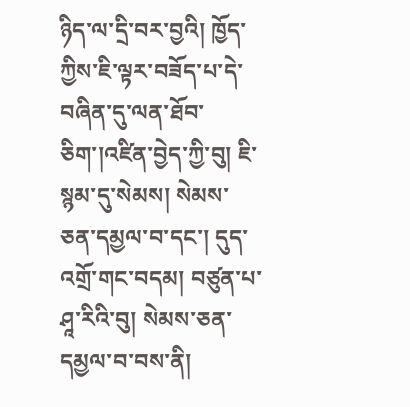ཉིད་ལ་དྲི་བར་བྱའི། ཁྱོད་ཀྱིས་ཇི་ལྟར་བཟོད་པ་དེ་བཞིན་དུ་ལན་ཐོབ་ཅིག་།འཛིན་བྱེད་ཀྱི་བུ། ཇི་སྙམ་དུ་སེམས། སེམས་ཅན་དམྱལ་བ་དང་། དུད་འགྲོ་གང་བདམ། བཙུན་པ་ཤཱ་རིའི་བུ། སེམས་ཅན་དམྱལ་བ་བས་ནི།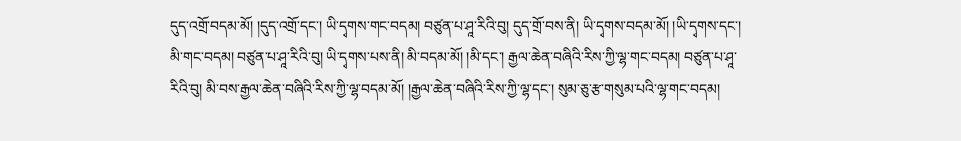དུད་འགྲོ་བདམ་མོ། །དུད་འགྲོ་དང་། ཡི་དྭགས་གང་བདམ། བཙུན་པ་ཤཱ་རིའི་བུ། དུད་གྲོ་བས་ནི། ཡི་དྭགས་བདམ་མོ། །ཡི་དྭགས་དང་། མི་གང་བདམ། བཙུན་པ་ཤཱ་རིའི་བུ། ཡི་དྭགས་པས་ནི། མི་བདམ་མོ། །མི་དང་། རྒྱལ་ཆེན་བཞིའི་རིས་ཀྱི་ལྷ་གང་བདམ། བཙུན་པ་ཤཱ་རིའི་བུ། མི་བས་རྒྱལ་ཆེན་བཞིའི་རིས་ཀྱི་ལྷ་བདམ་མོ། །རྒྱལ་ཆེན་བཞིའི་རིས་ཀྱི་ལྷ་དང་། སུམ་ཅུ་རྩ་གསུམ་པའི་ལྷ་གང་བདམ།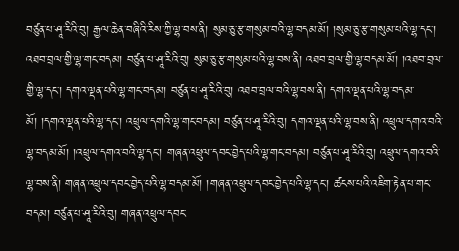བཙུན་པ་ཤཱ་རིའི་བུ། རྒྱལ་ཆེན་བཞིའི་རིས་ཀྱི་ལྷ་བས་ནི། སུམ་ཅུ་རྩ་གསུམ་བའི་ལྷ་བདམ་མོ། །སུམ་ཅུ་རྩ་གསུམ་པའི་ལྷ་དང་། འཐབ་བྲལ་གྱི་ལྷ་གང་བདམ། བཙུན་པ་ཤཱ་རིའི་བུ། སུམ་ཅུ་རྩ་གསུམ་པའི་ལྷ་བས་ནི། འཐབ་བྲལ་གྱི་ལྷ་བདམ་མོ། །འཐབ་བྲལ་གྱི་ལྷ་དང་། དགའ་ལྡན་པའི་ལྷ་གང་བདམ། བཙུན་པ་ཤཱ་རིའི་བུ། འཐབ་བྲལ་བའི་ལྷ་བས་ནི། དགའ་ལྡན་པའི་ལྷ་བདམ་མོ། །དགའ་ལྡན་པའི་ལྷ་དང་། འཕྲུལ་དགའི་ལྷ་གང་བདམ། བཙུན་པ་ཤཱ་རིའི་བུ། དགའ་ལྡན་པའི་ལྷ་བས་ནི། འཕྲུལ་དགའ་བའི་ལྷ་བདམ་མོ། །འཕྲུལ་དགའ་བའི་ལྷ་དང་། གཞན་འཕྲུལ་དབང་བྱེད་པའི་ལྷ་གང་བདམ། བཙུན་པ་ཤཱ་རིའི་བུ། འཕྲུལ་དགའ་བའི་ལྷ་བས་ནི། གཞན་འཕྲུལ་དབང་བྱེད་པའི་ལྷ་བདམ་མོ། །གཞན་འཕྲུལ་དབང་བྱེད་པའི་ལྷ་དང་། ཚངས་པའི་འཇིག་རྟེན་པ་གང་བདམ། བཙུན་པ་ཤཱ་རིའི་བུ། གཞན་འཕྲུལ་དབང་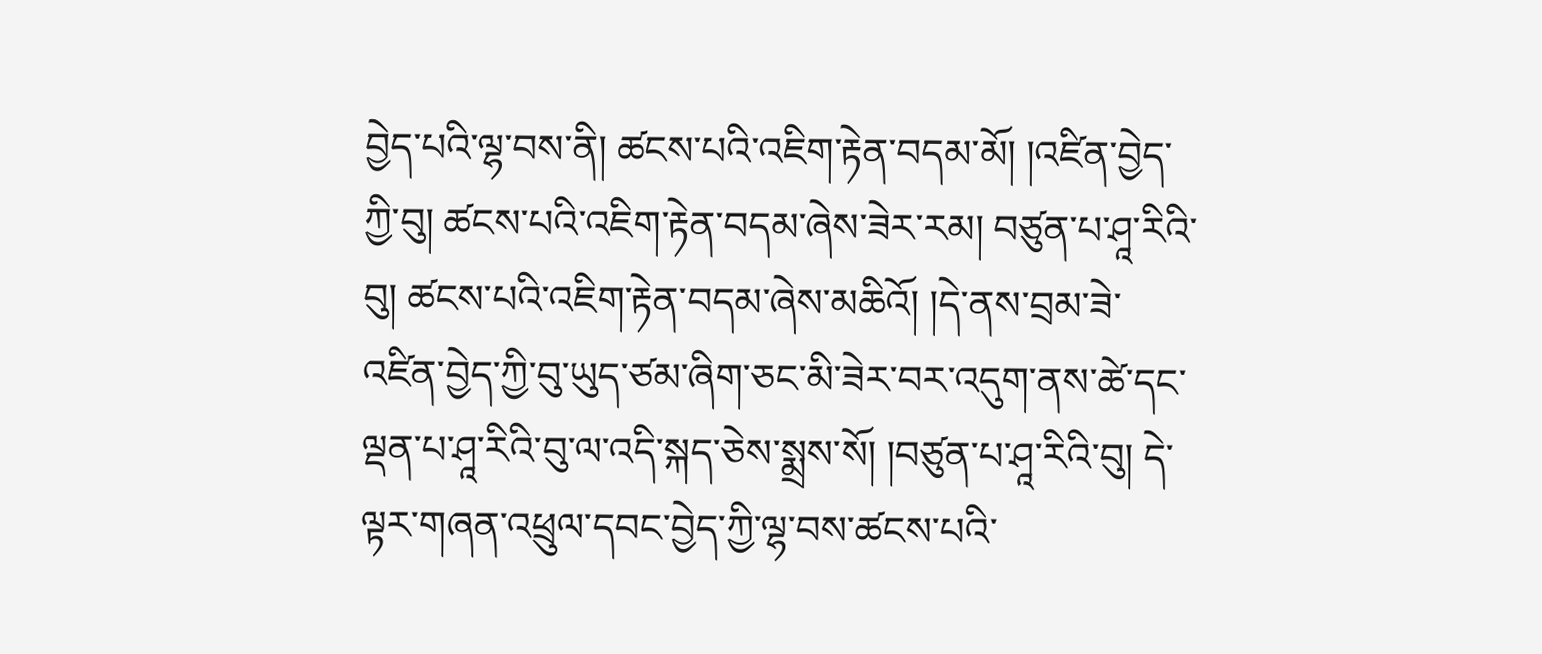བྱེད་པའི་ལྷ་བས་ནི། ཚངས་པའི་འཇིག་རྟེན་བདམ་མོ། །འཛིན་བྱེད་ཀྱི་བུ། ཚངས་པའི་འཇིག་རྟེན་བདམ་ཞེས་ཟེར་རམ། བཙུན་པ་ཤཱ་རིའི་བུ། ཚངས་པའི་འཇིག་རྟེན་བདམ་ཞེས་མཆིའོ། །དེ་ནས་བྲམ་ཟེ་འཛིན་བྱེད་ཀྱི་བུ་ཡུད་ཙམ་ཞིག་ཅང་མི་ཟེར་བར་འདུག་ནས་ཚེ་དང་ལྡན་པ་ཤཱ་རིའི་བུ་ལ་འདི་སྐད་ཅེས་སྨྲས་སོ། །བཙུན་པ་ཤཱ་རིའི་བུ། དེ་ལྟར་གཞན་འཕྲུལ་དབང་བྱེད་ཀྱི་ལྷ་བས་ཚངས་པའི་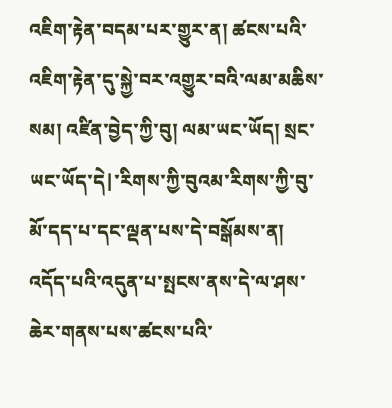འཇིག་རྟེན་བདམ་པར་གྱུར་ན། ཚངས་པའི་འཇིག་རྟེན་དུ་སྐྱེ་བར་འགྱུར་བའི་ལམ་མཆིས་སམ། འཛིན་བྱེད་ཀྱི་བུ། ལམ་ཡང་ཡོད། སྲང་ཡང་ཡོད་དེ|་རིགས་ཀྱི་བུའམ་རིགས་ཀྱི་བུ་མོ་དད་པ་དང་ལྡན་པས་དེ་བསྒོམས་ན། འདོད་པའི་འདུན་པ་སྤངས་ནས་དེ་ལ་ཤས་ཆེར་གནས་པས་ཚངས་པའི་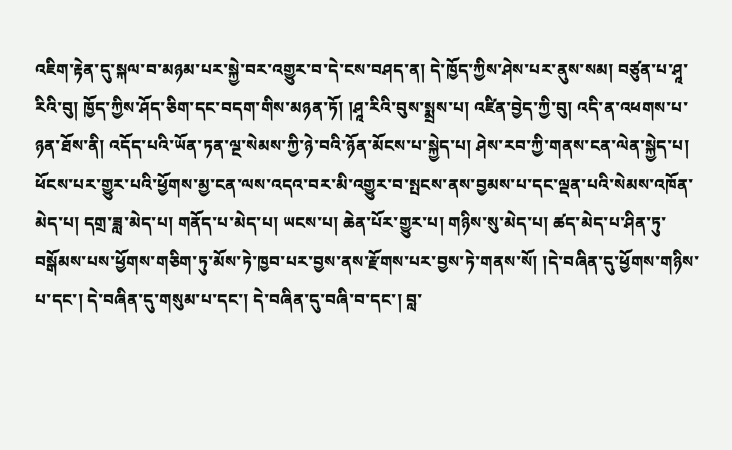འཇིག་རྟེན་དུ་སྐལ་བ་མཉམ་པར་སྐྱེ་བར་འགྱུར་བ་དེ་ངས་བཤད་ན། དེ་ཁྱོད་ཀྱིས་ཤེས་པར་ནུས་སམ། བཙུན་པ་ཤཱ་རིའི་བུ། ཁྱོད་ཀྱིས་ཤོད་ཅིག་དང་བདག་གིས་མཉན་ཏོ། །ཤཱ་རིའི་བུས་སྨྲས་པ། འཛིན་བྱེད་ཀྱི་བུ། འདི་ན་འཕགས་པ་ཉན་ཐོས་ནི། འདོད་པའི་ཡོན་ཏན་ལྔ་སེམས་ཀྱི་ཉེ་བའི་ཉོན་མོངས་པ་སྐྱེད་པ། ཤེས་རབ་ཀྱི་གནས་ངན་ལེན་སྐྱེད་པ། ཕོངས་པར་གྱུར་པའི་ཕྱོགས་མྱ་ངན་ལས་འདའ་བར་མི་འགྱུར་བ་སྤངས་ནས་བྱམས་པ་དང་ལྡན་པའི་སེམས་འཁོན་མེད་པ། དགྲ་ཟླ་མེད་པ། གནོད་པ་མེད་པ། ཡངས་པ། ཆེན་པོར་གྱུར་པ། གཉིས་སུ་མེད་པ། ཚད་མེད་པ་ཤིན་ཏུ་བསྒོམས་པས་ཕྱོགས་གཅིག་ཏུ་མོས་ཏེ་ཁྱབ་པར་བྱས་ནས་རྫོགས་པར་བྱས་ཏེ་གནས་སོ། །དེ་བཞིན་དུ་ཕྱོགས་གཉིས་པ་དང་། དེ་བཞིན་དུ་གསུམ་པ་དང་། དེ་བཞིན་དུ་བཞི་བ་དང་། བླ་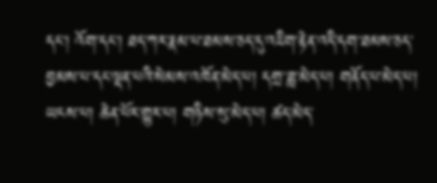དང་། འོག་དང་། ཐད་ཀར་རྣམ་པ་ཐམས་ཅད་དུ་འཇིག་རྟེན་འདི་དག་ཐམས་ཅད་བྱམས་པ་དང་ལྡན་པའི་སེམས་འཁོན་མེད་པ། དགྲ་ཟླ་མེད་པ། གནོད་པ་མེད་པ། ཡངས་པ། ཆེན་པོར་གྱུར་པ། གཉིས་སུ་མེད་པ། ཚད་མེད་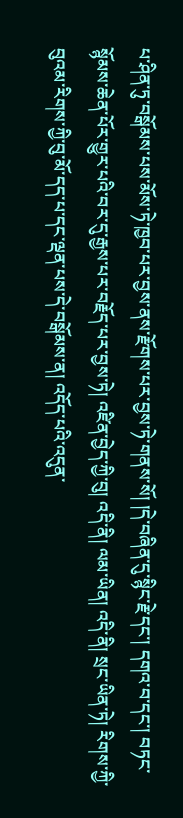པ་ཤིན་ཏུ་བསྒོམས་པས་མོས་ཏེ་ཁྱབ་པར་བྱས་ནས་རྫོགས་པར་བྱས་ཏེ་གནས་སོ། །དེ་བཞིན་དུ་སྙིང་རྗེ་དང་། དགའ་བ་དང་། བཏང་སྙོམས་ཆེན་པོར་གྱུར་པའི་བར་དུ་རྒྱས་པར་བརྗོད་པར་བྱས་ཏེ། འཛིན་བྱེད་ཀྱི་བུ། འདི་ནི། ལམ་ཡིན། འདི་ནི། སྲང་ཡིན་ཏེ། རིགས་ཀྱི་བུའམ་རིགས་ཀྱི་བུ་མོ་དད་པ་དང་ལྡན་པས་དེ་བསྒོམས་ན། འདོད་པའི་འདུན་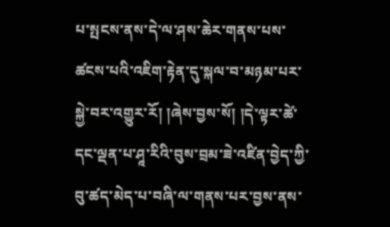པ་སྤངས་ནས་དེ་ལ་ཤས་ཆེར་གནས་པས་ཚངས་པའི་འཇིག་རྟེན་དུ་སྐལ་བ་མཉམ་པར་སྐྱེ་བར་འགྱུར་རོ། །ཞེས་བྱས་སོ། །དེ་ལྟར་ཚེ་དང་ལྡན་པ་ཤཱ་རིའི་བུས་བྲམ་ཟེ་འཛིན་བྱེད་ཀྱི་བུ་ཚད་མེད་པ་བཞི་ལ་གནས་པར་བྱས་ནས་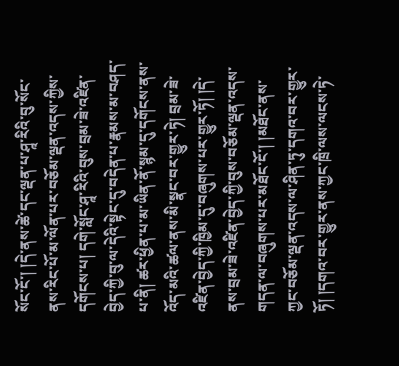སོང་ངོ་། །དེ་ནས་ཚེ་དང་ལྡན་པ་ཤཱ་རིའི་བུ་སོང་ནས་རིང་པོ་མ་ལོན་པར་བཅོམ་ལྡན་འདས་ཀྱིས་དགོངས་པ། དགེ་སློང་ཤཱ་རིའི་བུས་བྲམ་ཟེ་འཛིན་བྱེད་ཀྱི་བུ་ལ་དེའི་སྟེང་དུ་བདེན་པ་རྣམས་མ་བཤད་པ་ནི། ཚར་ཕྱིན་པ་མ་ཡིན་ནོ་སྙམ་དུ་དགོངས་ནས་འོད་མའི་ཚལ་ནས་མི་སྣང་བར་གྱུར་ཏེ། བྲམ་ཟེ་འཛིན་བྱེད་ཀྱི་ཁྱིམ་དུ་བཞུགས་པར་གྱུར་ཏོ། །དེ་ནས་བྲམ་ཟེ་འཛིན་བྱེད་ཀྱི་བུས་བཅོམ་ལྡན་འདས་གདན་ལ་བཞུགས་པར་མཐོང་ངོ་། །མཐོང་ནས་ཀྱང་བཅོམ་ལྡན་འདས་ལ་ཤིན་ཏུ་དགའ་བར་གྱུར་ཏོ། །དགའ་བར་གྱུར་ནས་ཀྱང་ཁྲི་ལས་ལངས་ཏེ་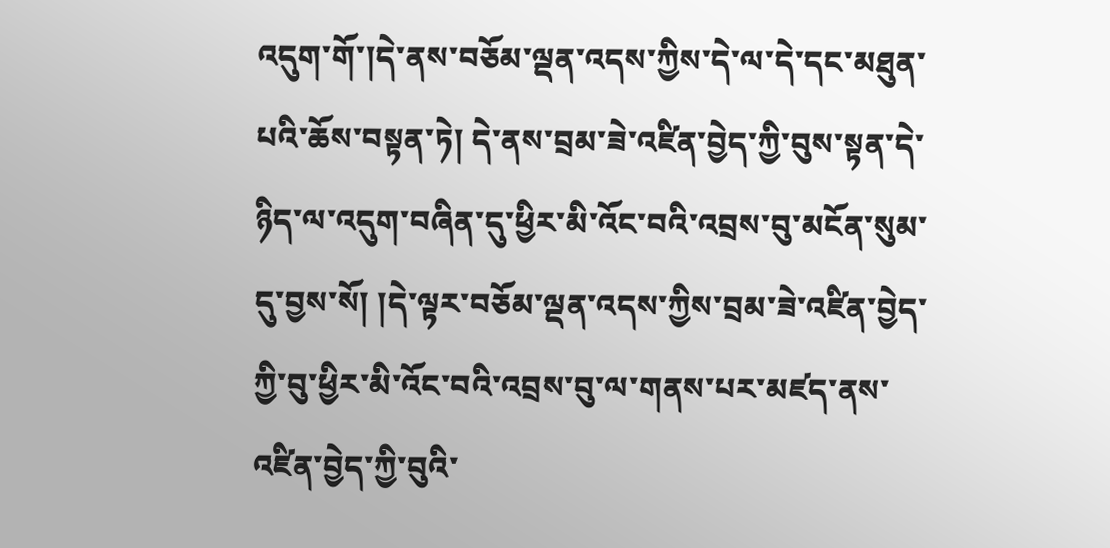འདུག་གོ་།དེ་ནས་བཅོམ་ལྡན་འདས་ཀྱིས་དེ་ལ་དེ་དང་མཐུན་པའི་ཆོས་བསྟན་ཏེ། དེ་ནས་བྲམ་ཟེ་འཛིན་བྱེད་ཀྱི་བུས་སྟན་དེ་ཉིད་ལ་འདུག་བཞིན་དུ་ཕྱིར་མི་འོང་བའི་འབྲས་བུ་མངོན་སུམ་དུ་བྱས་སོ། །དེ་ལྟར་བཅོམ་ལྡན་འདས་ཀྱིས་བྲམ་ཟེ་འཛིན་བྱེད་ཀྱི་བུ་ཕྱིར་མི་འོང་བའི་འབྲས་བུ་ལ་གནས་པར་མཛད་ནས་འཛིན་བྱེད་ཀྱི་བུའི་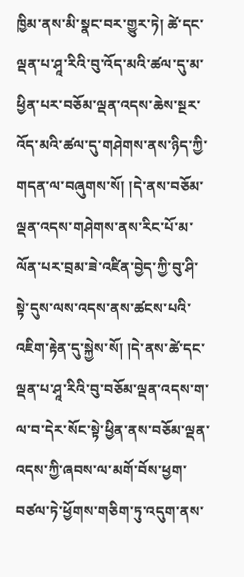ཁྱིམ་ནས་མི་སྣང་བར་གྱུར་ཏེ། ཚེ་དང་ལྡན་པ་ཤཱ་རིའི་བུ་འོད་མའི་ཚལ་དུ་མ་ཕྱིན་པར་བཅོམ་ལྡན་འདས་ཆེས་སྔར་འོད་མའི་ཚལ་དུ་གཤེགས་ནས་ཉིད་ཀྱི་གདན་ལ་བཞུགས་སོ། །དེ་ནས་བཅོམ་ལྡན་འདས་གཤེགས་ནས་རིང་པོ་མ་ལོན་པར་བྲམ་ཟེ་འཛིན་བྱེད་ཀྱི་བུ་ཤི་སྟེ་དུས་ལས་འདས་ནས་ཚངས་པའི་འཇིག་རྟེན་དུ་སྐྱེས་སོ། །དེ་ནས་ཚེ་དང་ལྡན་པ་ཤཱ་རིའི་བུ་བཅོམ་ལྡན་འདས་ག་ལ་བ་དེར་སོང་སྟེ་ཕྱིན་ནས་བཅོམ་ལྡན་འདས་ཀྱི་ཞབས་ལ་མགོ་བོས་ཕྱག་བཙལ་ཏེ་ཕྱོགས་གཅིག་ཏུ་འདུག་ནས་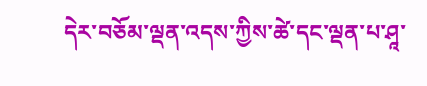དེར་བཅོམ་ལྡན་འདས་ཀྱིས་ཚེ་དང་ལྡན་པ་ཤཱ་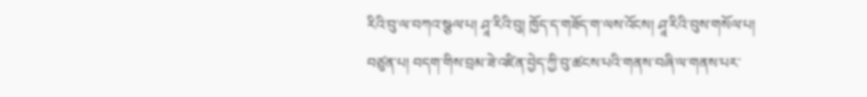རིའི་བུ་ལ་བཀའ་སྩལ་པ། ཤཱ་རིའི་བུ། ཁྱོད་ད་གཟོད་ག་ལས་འོངས། ཤཱ་རིའི་བུས་གསོལ་པ། བཙུན་པ། བདག་གིས་བྲམ་ཟེ་འཛིན་བྱེད་ཀྱི་བུ་ཚངས་པའི་གནས་བཞི་ལ་གནས་པར་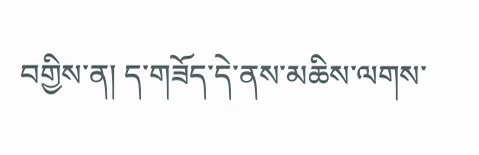བགྱིས་ན། ད་གཟོད་དེ་ནས་མཆིས་ལགས་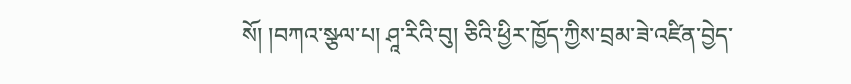སོ། །བཀའ་སྩལ་པ། ཤཱ་རིའི་བུ། ཅིའི་ཕྱིར་ཁྱོད་ཀྱིས་བྲམ་ཟེ་འཛིན་བྱེད་